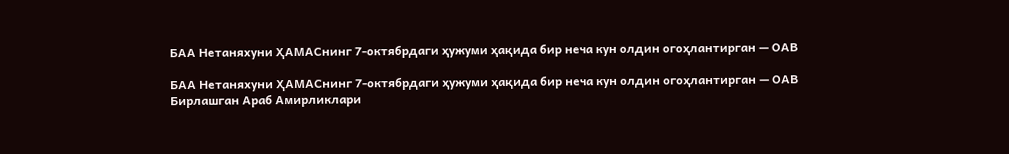БАА Нетаняхуни ҲАМАСнинг 7-октябрдаги ҳужуми ҳақида бир неча кун олдин огоҳлантирган — ОАВ

БАА Нетаняхуни ҲАМАСнинг 7-октябрдаги ҳужуми ҳақида бир неча кун олдин огоҳлантирган — ОАВ
Бирлашган Араб Амирликлари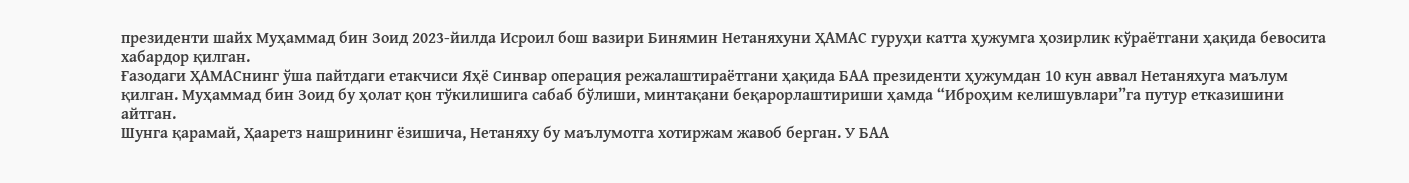президенти шайх Муҳаммад бин Зоид 2023-йилда Исроил бош вазири Бинямин Нетаняхуни ҲАМАС гуруҳи катта ҳужумга ҳозирлик кўраётгани ҳақида бевосита хабардор қилган.
Ғазодаги ҲАМАСнинг ўша пайтдаги етакчиси Яҳё Синвар операция режалаштираётгани ҳақида БАА президенти ҳужумдан 10 кун аввал Нетаняхуга маълум қилган. Муҳаммад бин Зоид бу ҳолат қон тўкилишига сабаб бўлиши, минтақани беқарорлаштириши ҳамда “Иброҳим келишувлари”га путур етказишини айтган.
Шунга қарамай, Ҳааретз нашрининг ёзишича, Нетаняху бу маълумотга хотиржам жавоб берган. У БАА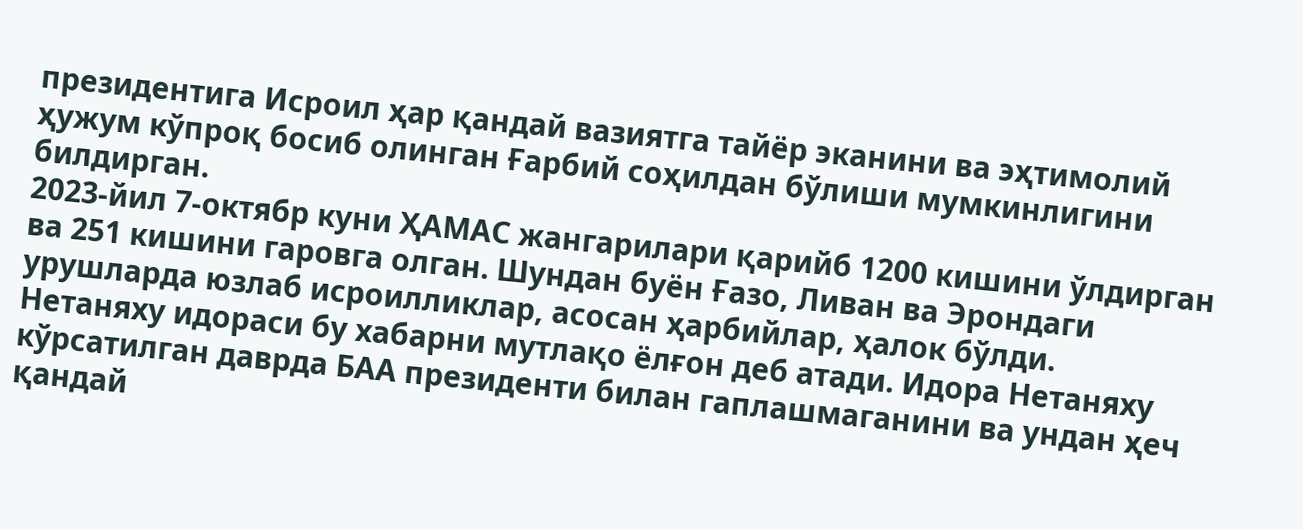президентига Исроил ҳар қандай вазиятга тайёр эканини ва эҳтимолий ҳужум кўпроқ босиб олинган Ғарбий соҳилдан бўлиши мумкинлигини билдирган.
2023-йил 7-октябр куни ҲАМАС жангарилари қарийб 1200 кишини ўлдирган ва 251 кишини гаровга олган. Шундан буён Ғазо, Ливан ва Эрондаги урушларда юзлаб исроилликлар, асосан ҳарбийлар, ҳалок бўлди.
Нетаняху идораси бу хабарни мутлақо ёлғон деб атади. Идора Нетаняху кўрсатилган даврда БАА президенти билан гаплашмаганини ва ундан ҳеч қандай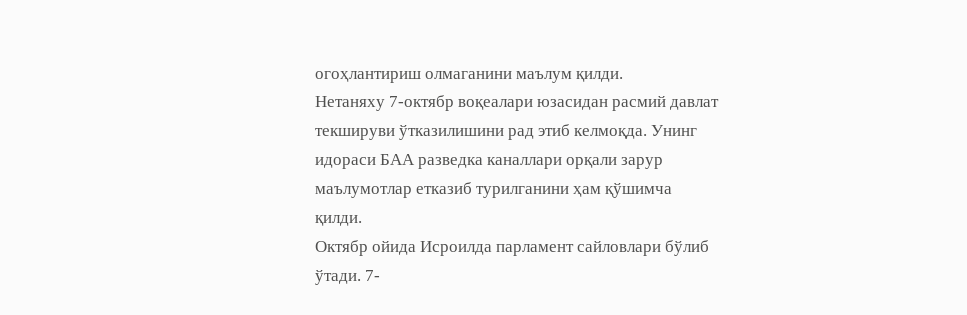огоҳлантириш олмаганини маълум қилди.
Нетаняху 7-октябр воқеалари юзасидан расмий давлат текшируви ўтказилишини рад этиб келмоқда. Унинг идораси БАА разведка каналлари орқали зарур маълумотлар етказиб турилганини ҳам қўшимча қилди.
Октябр ойида Исроилда парламент сайловлари бўлиб ўтади. 7-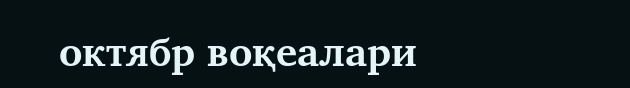октябр воқеалари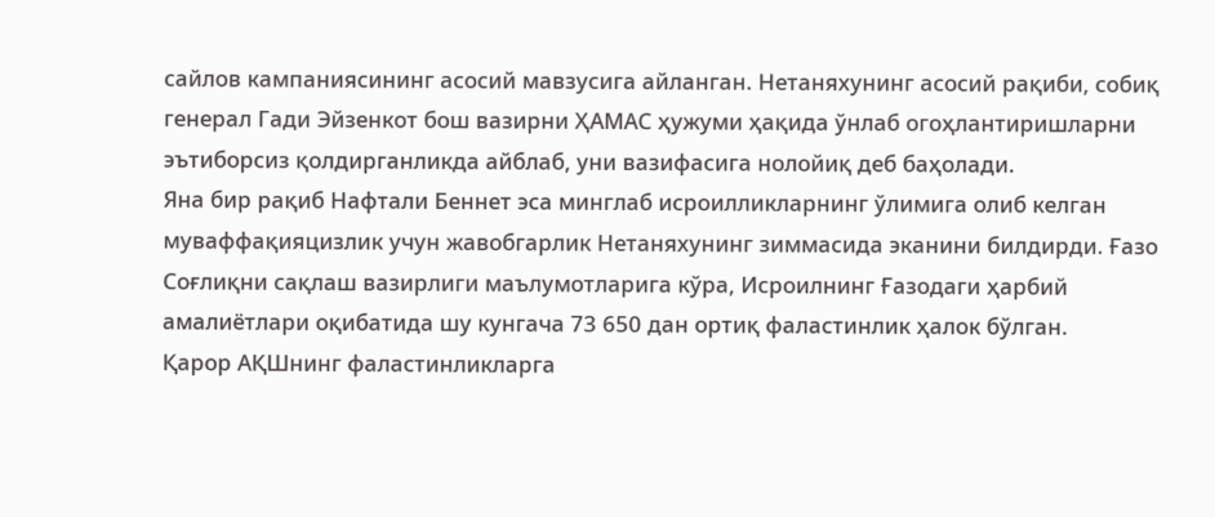сайлов кампаниясининг асосий мавзусига айланган. Нетаняхунинг асосий рақиби, собиқ генерал Гади Эйзенкот бош вазирни ҲАМАС ҳужуми ҳақида ўнлаб огоҳлантиришларни эътиборсиз қолдирганликда айблаб, уни вазифасига нолойиқ деб баҳолади.
Яна бир рақиб Нафтали Беннет эса минглаб исроилликларнинг ўлимига олиб келган муваффақияцизлик учун жавобгарлик Нетаняхунинг зиммасида эканини билдирди. Ғазо Соғлиқни сақлаш вазирлиги маълумотларига кўра, Исроилнинг Ғазодаги ҳарбий амалиётлари оқибатида шу кунгача 73 650 дан ортиқ фаластинлик ҳалок бўлган.
Қарор АҚШнинг фаластинликларга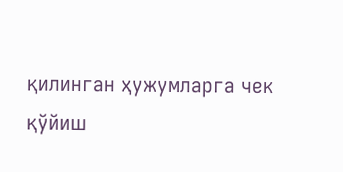қилинган ҳужумларга чек қўйиш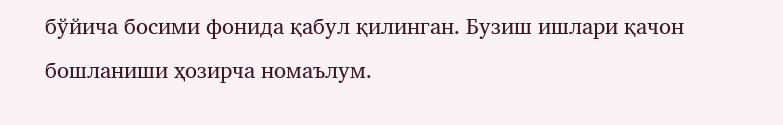бўйича босими фонида қабул қилинган. Бузиш ишлари қачон бошланиши ҳозирча номаълум.